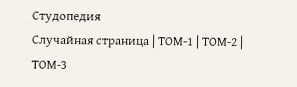Студопедия
Случайная страница | ТОМ-1 | ТОМ-2 | ТОМ-3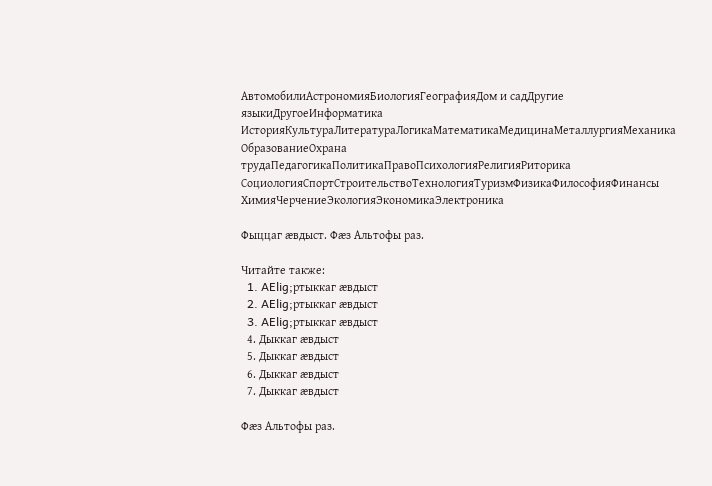АвтомобилиАстрономияБиологияГеографияДом и садДругие языкиДругоеИнформатика
ИсторияКультураЛитератураЛогикаМатематикаМедицинаМеталлургияМеханика
ОбразованиеОхрана трудаПедагогикаПолитикаПравоПсихологияРелигияРиторика
СоциологияСпортСтроительствоТехнологияТуризмФизикаФилософияФинансы
ХимияЧерчениеЭкологияЭкономикаЭлектроника

Фыццаг æвдыст. Фæз Альтофы раз.

Читайте также:
  1. AElig;ртыккаг æвдыст
  2. AElig;ртыккаг æвдыст
  3. AElig;ртыккаг æвдыст
  4. Дыккаг æвдыст
  5. Дыккаг æвдыст
  6. Дыккаг æвдыст
  7. Дыккаг æвдыст

Фæз Альтофы раз.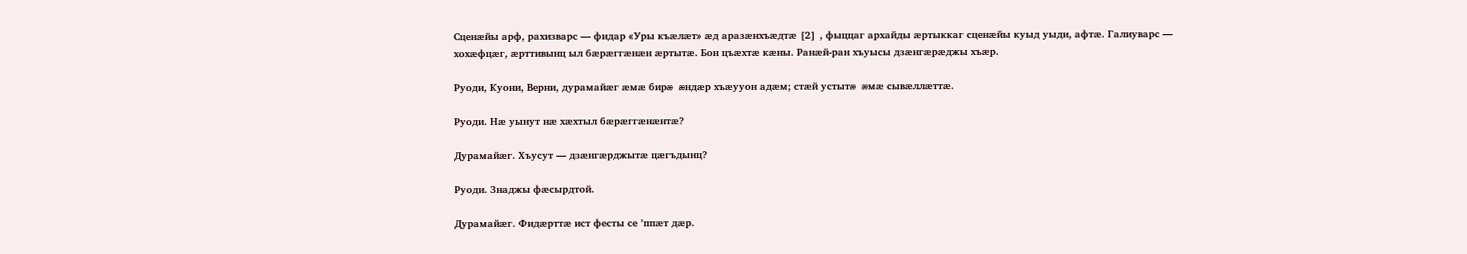Сценæйы арф, рахизварс — фидар «Уры къæлæт» æд аразæнхъæдтæ [2] , фыццаг архайды æртыккаг сценæйы куыд уыди, афтæ. Галиуварс — хохæфцæг, æрттивынц ыл бæрæггæнæн æртытæ. Бон цъæхтæ кæны. Ранæй-ран хъуысы дзæнгæрæджы хъæр.

Руоди, Куони, Верни, дурамайæг æмæ бирæ æндæр хъæууон адæм; стæй устытæ æмæ сывæллæттæ.

Руоди. Нæ уынут нæ хæхтыл бæрæггæнæнтæ?

Дурамайæг. Хъусут — дзæнгæрджытæ цæгъдынц?

Руоди. Знаджы фæсырдтой.

Дурамайæг. Фидæрттæ ист фесты се ’ппæт дæр.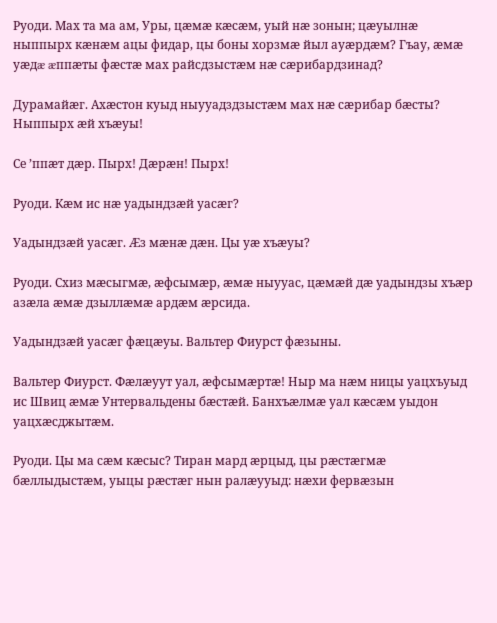Руоди. Мах та ма ам, Уры, цæмæ кæсæм, уый нæ зонын; цæуылнæ ныппырх кæнæм ацы фидар, цы боны хорзмæ йыл ауæрдæм? Гъау, æмæ уæдæ æппæты фæстæ мах райсдзыстæм нæ сæрибардзинад?

Дурамайæг. Ахæстон куыд ныууадздзыстæм мах нæ сæрибар бæсты? Ныппырх æй хъæуы!

Се ’ппæт дæр. Пырх! Дæрæн! Пырх!

Руоди. Кæм ис нæ уадындзæй уасæг?

Уадындзæй уасæг. Æз мæнæ дæн. Цы уæ хъæуы?

Руоди. Схиз мæсыгмæ, æфсымæр, æмæ ныууас, цæмæй дæ уадындзы хъæр азæла æмæ дзыллæмæ ардæм æрсида.

Уадындзæй уасæг фæцæуы. Вальтер Фиурст фæзыны.

Вальтер Фиурст. Фæлæуут уал, æфсымæртæ! Ныр ма нæм ницы уацхъуыд ис Швиц æмæ Унтервальдены бæстæй. Банхъæлмæ уал кæсæм уыдон уацхæсджытæм.

Руоди. Цы ма сæм кæсыс? Тиран мард æрцыд, цы рæстæгмæ бæллыдыстæм, уыцы рæстæг нын ралæууыд: нæхи фервæзын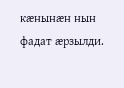кæнынæн нын фадат æрзылди.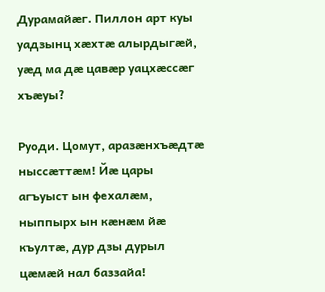Дурамайæг. Пиллон арт куы уадзынц хæхтæ алырдыгæй, уæд ма дæ цавæр уацхæссæг хъæуы?

Руоди. Цомут, аразæнхъæдтæ ныссæттæм! Йæ цары агъуыст ын фехалæм, ныппырх ын кæнæм йæ къултæ, дур дзы дурыл цæмæй нал баззайа!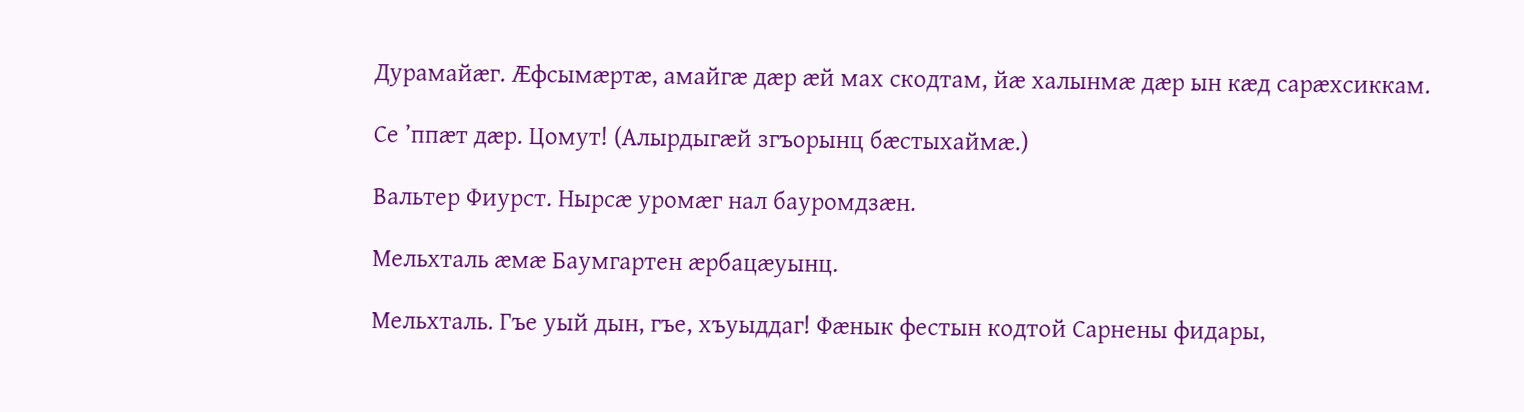Дурамайæг. Æфсымæртæ, амайгæ дæр æй мах скодтам, йæ халынмæ дæр ын кæд сарæхсиккам.

Се ’ппæт дæр. Цомут! (Алырдыгæй згъорынц бæстыхаймæ.)

Вальтер Фиурст. Нырсæ уромæг нал бауромдзæн.

Мельхталь æмæ Баумгартен æрбацæуынц.

Мельхталь. Гъе уый дын, гъе, хъуыддаг! Фæнык фестын кодтой Сарнены фидары,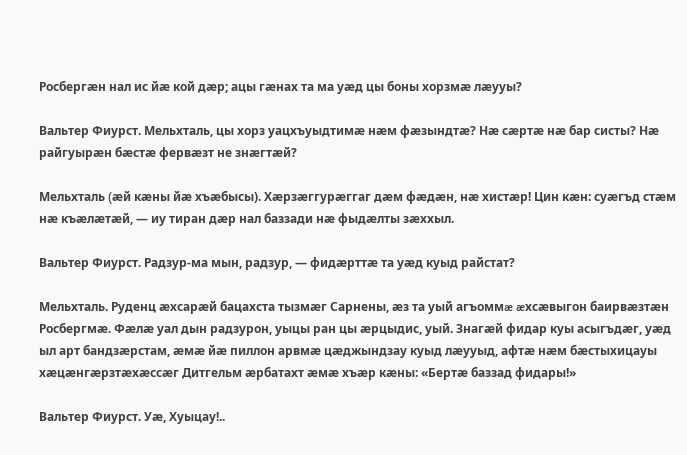Росбергæн нал ис йæ кой дæр; ацы гæнах та ма уæд цы боны хорзмæ лæууы?

Вальтер Фиурст. Мельхталь, цы хорз уацхъуыдтимæ нæм фæзындтæ? Нæ сæртæ нæ бар систы? Нæ райгуырæн бæстæ фервæзт не знæгтæй?

Мельхталь (æй кæны йæ хъæбысы). Хæрзæггурæггаг дæм фæдæн, нæ хистæр! Цин кæн: суæгъд стæм нæ къæлæтæй, — иу тиран дæр нал баззади нæ фыдæлты зæххыл.

Вальтер Фиурст. Радзур-ма мын, радзур, — фидæрттæ та уæд куыд райстат?

Мельхталь. Руденц æхсарæй бацахста тызмæг Сарнены, æз та уый агъоммæ æхсæвыгон баирвæзтæн Росбергмæ. Фæлæ уал дын радзурон, уыцы ран цы æрцыдис, уый. Знагæй фидар куы асыгъдæг, уæд ыл арт бандзæрстам, æмæ йæ пиллон арвмæ цæджындзау куыд лæууыд, афтæ нæм бæстыхицауы хæцæнгæрзтæхæссæг Дитгельм æрбатахт æмæ хъæр кæны: «Бертæ баззад фидары!»

Вальтер Фиурст. Уæ, Хуыцау!..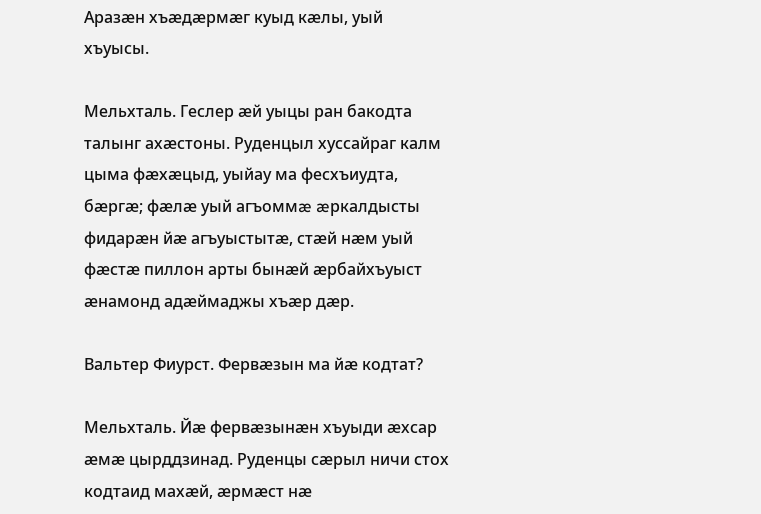Аразæн хъæдæрмæг куыд кæлы, уый хъуысы.

Мельхталь. Геслер æй уыцы ран бакодта талынг ахæстоны. Руденцыл хуссайраг калм цыма фæхæцыд, уыйау ма фесхъиудта, бæргæ; фæлæ уый агъоммæ æркалдысты фидарæн йæ агъуыстытæ, стæй нæм уый фæстæ пиллон арты бынæй æрбайхъуыст æнамонд адæймаджы хъæр дæр.

Вальтер Фиурст. Фервæзын ма йæ кодтат?

Мельхталь. Йæ фервæзынæн хъуыди æхсар æмæ цырддзинад. Руденцы сæрыл ничи стох кодтаид махæй, æрмæст нæ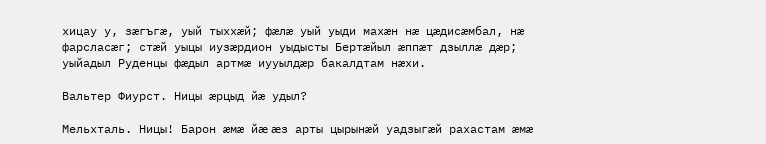хицау у, зæгъгæ, уый тыххæй; фæлæ уый уыди махæн нæ цæдисæмбал, нæ фарсласæг; стæй уыцы иузæрдион уыдысты Бертæйыл æппæт дзыллæ дæр; уыйадыл Руденцы фæдыл артмæ иууылдæр бакалдтам нæхи.

Вальтер Фиурст. Ницы æрцыд йæ удыл?

Мельхталь. Ницы! Барон æмæ йæ æз арты цырынæй уадзыгæй рахастам æмæ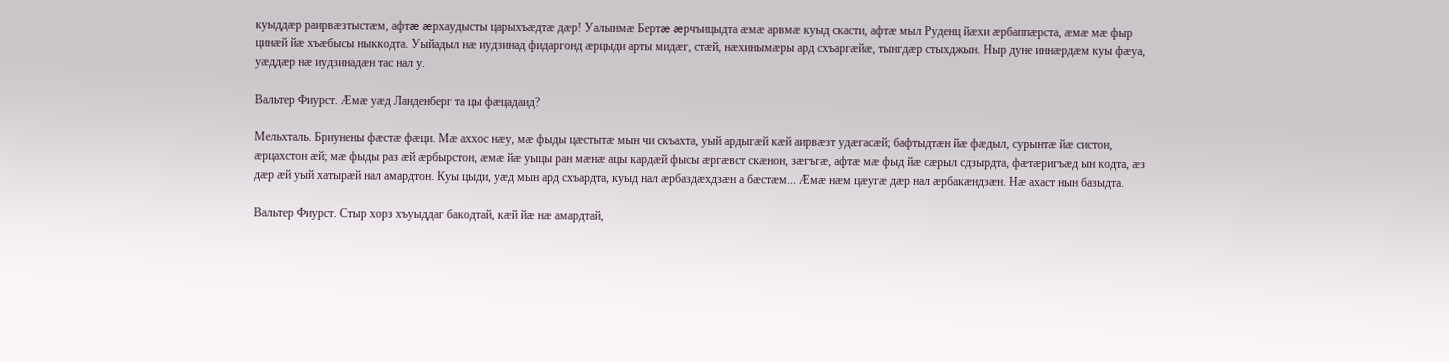куыддæр раирвæзтыстæм, афтæ æрхаудысты царыхъæдтæ дæр! Уалынмæ Бертæ æрчъицыдта æмæ арвмæ куыд скасти, афтæ мыл Руденц йæхи æрбаппæрста, æмæ мæ фыр цинæй йæ хъæбысы ныккодта. Уыйадыл нæ иудзинад фидаргонд æрцыди арты мидæг, стæй, нæхинымæры ард схъаргæйæ, тынгдæр стыхджын. Ныр дуне иннæрдæм куы фæуа, уæддæр нæ иудзинадæн тас нал у.

Вальтер Фиурст. Æмæ уæд Ланденберг та цы фæцадаид?

Мельхталь. Бриунены фæстæ фæци. Мæ аххос нæу, мæ фыды цæстытæ мын чи скъахта, уый ардыгæй кæй аирвæзт удæгасæй; бафтыдтæн йæ фæдыл, сурынтæ йæ систон, æрцахстон æй; мæ фыды раз æй æрбырстон, æмæ йæ уыцы ран мæнæ ацы кардæй фысы æргæвст скæнон, зæгъгæ, афтæ мæ фыд йæ сæрыл сдзырдта, фæтæригъæд ын кодта, æз дæр æй уый хатырæй нал амардтон. Куы цыди, уæд мын ард схъардта, куыд нал æрбаздæхдзæн а бæстæм... Æмæ нæм цæугæ дæр нал æрбакæндзæн. Нæ ахаст нын базыдта.

Вальтер Фиурст. Стыр хорз хъуыддаг бакодтай, кæй йæ нæ амардтай,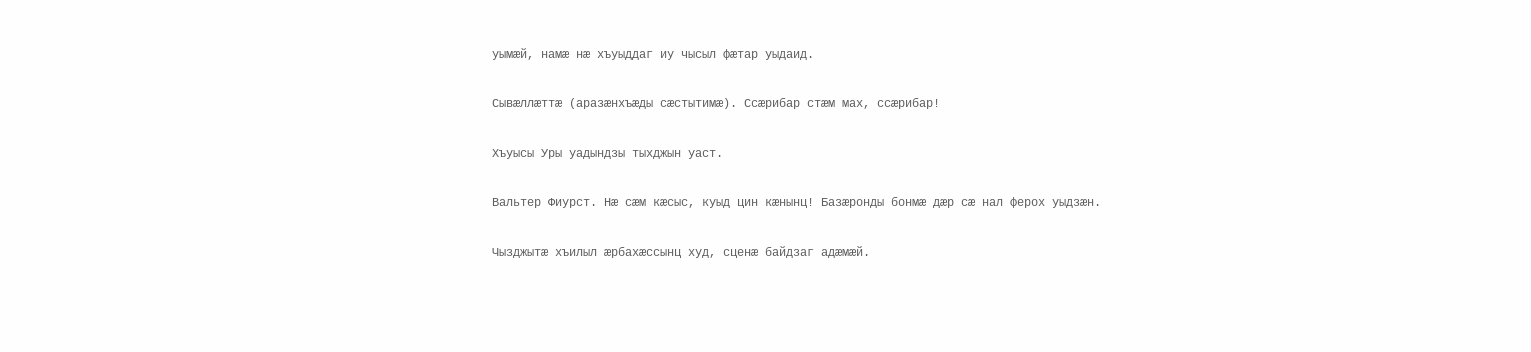уымæй, намæ нæ хъуыддаг иу чысыл фæтар уыдаид.

Сывæллæттæ (аразæнхъæды сæстытимæ). Ссæрибар стæм мах, ссæрибар!

Хъуысы Уры уадындзы тыхджын уаст.

Вальтер Фиурст. Нæ сæм кæсыс, куыд цин кæнынц! Базæронды бонмæ дæр сæ нал ферох уыдзæн.

Чызджытæ хъилыл æрбахæссынц худ, сценæ байдзаг адæмæй.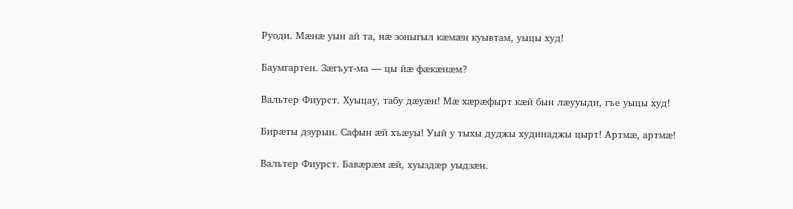Руоди. Мæнæ уын ай та, нæ зоныгыл кæмæн куывтам, уыцы худ!

Баумгартен. Зæгъут-ма — цы йæ фæкæнæм?

Вальтер Фиурст. Хуыцау, табу дæуæн! Мæ хæрæфырт кæй бын лæууыди, гъе уыцы худ!

Бирæты дзурын. Сафын æй хъæуы! Уый у тыхы дуджы худинаджы цырт! Артмæ, артмæ!

Вальтер Фиурст. Бавæрæм æй, хуыздæр уыдзæн.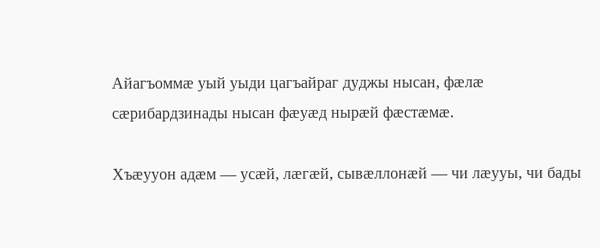Айагъоммæ уый уыди цагъайраг дуджы нысан, фæлæ сæрибардзинады нысан фæуæд нырæй фæстæмæ.

Хъæууон адæм — усæй, лæгæй, сывæллонæй — чи лæууы, чи бады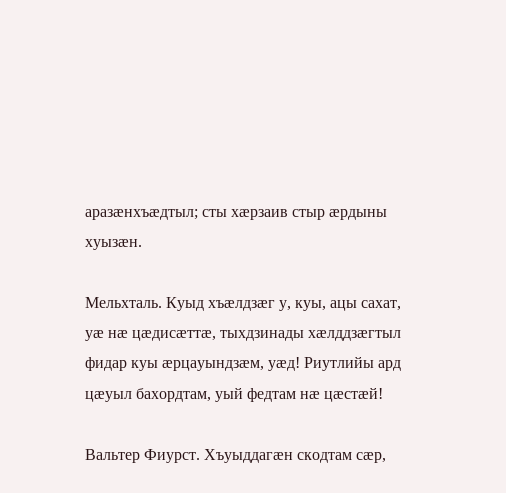аразæнхъæдтыл; сты хæрзаив стыр æрдыны хуызæн.

Мельхталь. Куыд хъæлдзæг у, куы, ацы сахат, уæ нæ цæдисæттæ, тыхдзинады хæлддзæгтыл фидар куы æрцауындзæм, уæд! Риутлийы ард цæуыл бахордтам, уый федтам нæ цæстæй!

Вальтер Фиурст. Хъуыддагæн скодтам сæр,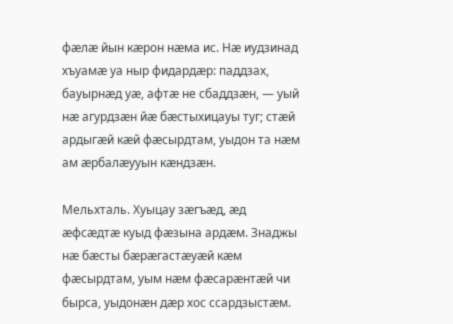фæлæ йын кæрон нæма ис. Нæ иудзинад хъуамæ уа ныр фидардæр: паддзах, бауырнæд уæ, афтæ не сбаддзæн, — уый нæ агурдзæн йæ бæстыхицауы туг; стæй ардыгæй кæй фæсырдтам, уыдон та нæм ам æрбалæууын кæндзæн.

Мельхталь. Хуыцау зæгъæд, æд æфсæдтæ куыд фæзына ардæм. Знаджы нæ бæсты бæрæгастæуæй кæм фæсырдтам, уым нæм фæсарæнтæй чи бырса, уыдонæн дæр хос ссардзыстæм.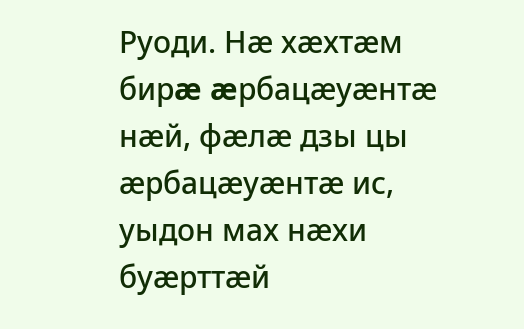Руоди. Нæ хæхтæм бирæ æрбацæуæнтæ нæй, фæлæ дзы цы æрбацæуæнтæ ис, уыдон мах нæхи буæрттæй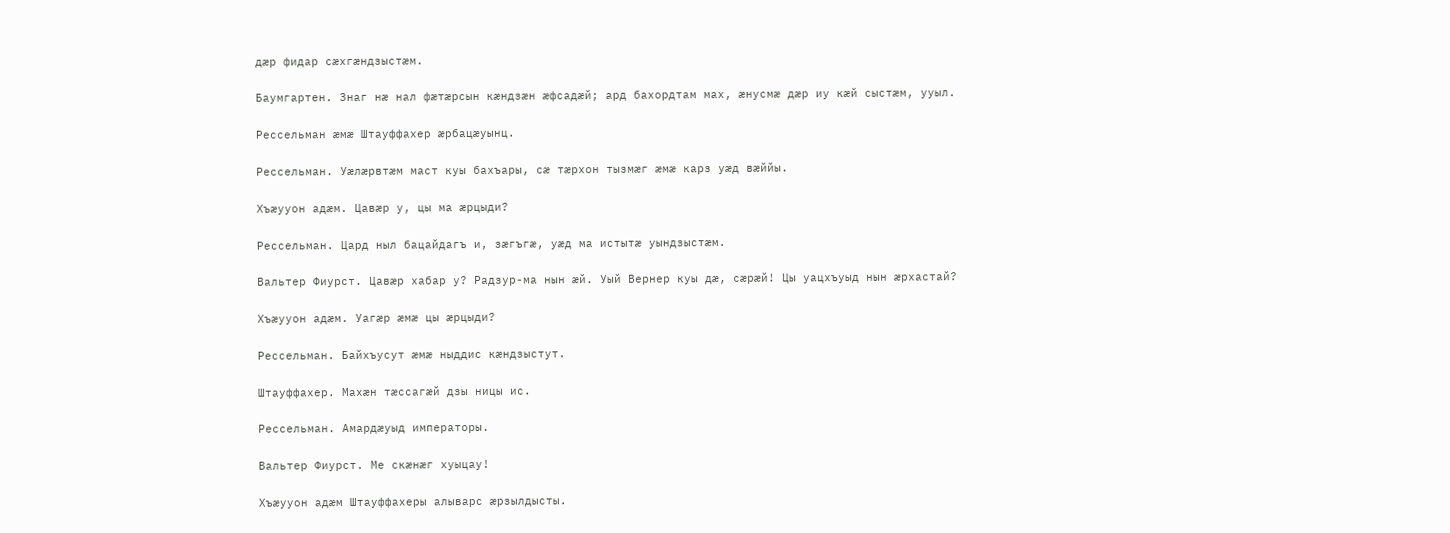дæр фидар сæхгæндзыстæм.

Баумгартен. Знаг нæ нал фæтæрсын кæндзæн æфсадæй; ард бахордтам мах, æнусмæ дæр иу кæй сыстæм, ууыл.

Рессельман æмæ Штауффахер æрбацæуынц.

Рессельман. Уæлæрвтæм маст куы бахъары, сæ тæрхон тызмæг æмæ карз уæд вæййы.

Хъæууон адæм. Цавæр у, цы ма æрцыди?

Рессельман. Цард ныл бацайдагъ и, зæгъгæ, уæд ма истытæ уындзыстæм.

Вальтер Фиурст. Цавæр хабар у? Радзур-ма нын æй. Уый Вернер куы дæ, сæрæй! Цы уацхъуыд нын æрхастай?

Хъæууон адæм. Уагæр æмæ цы æрцыди?

Рессельман. Байхъусут æмæ ныддис кæндзыстут.

Штауффахер. Махæн тæссагæй дзы ницы ис.

Рессельман. Амардæуыд императоры.

Вальтер Фиурст. Ме скæнæг хуыцау!

Хъæууон адæм Штауффахеры алыварс æрзылдысты.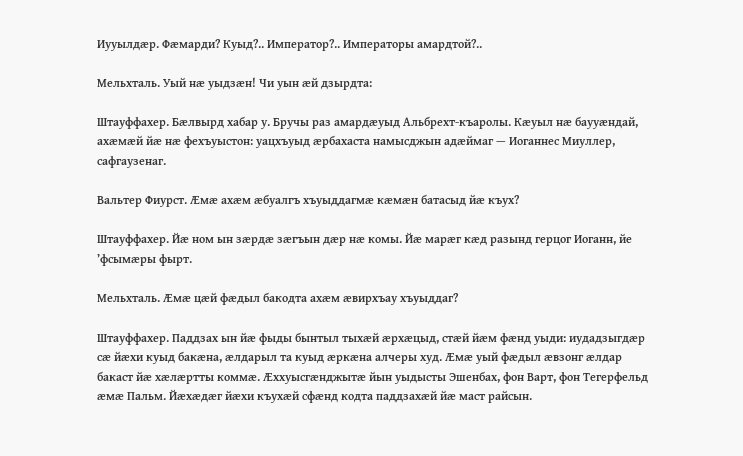Иууылдæр. Фæмарди? Куыд?.. Император?.. Императоры амардтой?..

Мельхталь. Уый нæ уыдзæн! Чи уын æй дзырдта:

Штауффахер. Бæлвырд хабар у. Бручы раз амардæуыд Альбрехт-къаролы. Кæуыл нæ баууæндай, ахæмæй йæ нæ фехъуыстон: уацхъуыд æрбахаста намысджын адæймаг — Иоганнес Миуллер, сафгаузенаг.

Вальтер Фиурст. Æмæ ахæм æбуалгъ хъуыддагмæ кæмæн батасыд йæ къух?

Штауффахер. Йæ ном ын зæрдæ зæгъын дæр нæ комы. Йæ марæг кæд разынд герцог Иоганн, йе ’фсымæры фырт.

Мельхталь. Æмæ цæй фæдыл бакодта ахæм æвирхъау хъуыддаг?

Штауффахер. Паддзах ын йæ фыды бынтыл тыхæй æрхæцыд, стæй йæм фæнд уыди: иудадзыгдæр сæ йæхи куыд бакæна, æлдарыл та куыд æркæна алчеры худ. Æмæ уый фæдыл æвзонг æлдар бакаст йæ хæлæртты коммæ. Æххуысгæнджытæ йын уыдысты Эшенбах, фон Варт, фон Тегерфельд æмæ Пальм. Йæхæдæг йæхи къухæй сфæнд кодта паддзахæй йæ маст райсын.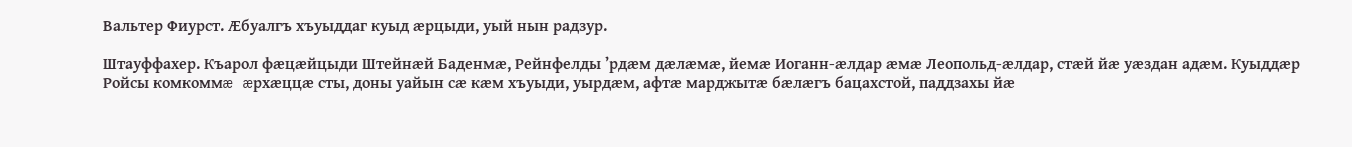Вальтер Фиурст. Æбуалгъ хъуыддаг куыд æрцыди, уый нын радзур.

Штауффахер. Къарол фæцæйцыди Штейнæй Баденмæ, Рейнфелды ’рдæм дæлæмæ, йемæ Иоганн-æлдар æмæ Леопольд-æлдар, стæй йæ уæздан адæм. Куыддæр Ройсы комкоммæ æрхæццæ сты, доны уайын сæ кæм хъуыди, уырдæм, афтæ марджытæ бæлæгъ бацахстой, паддзахы йæ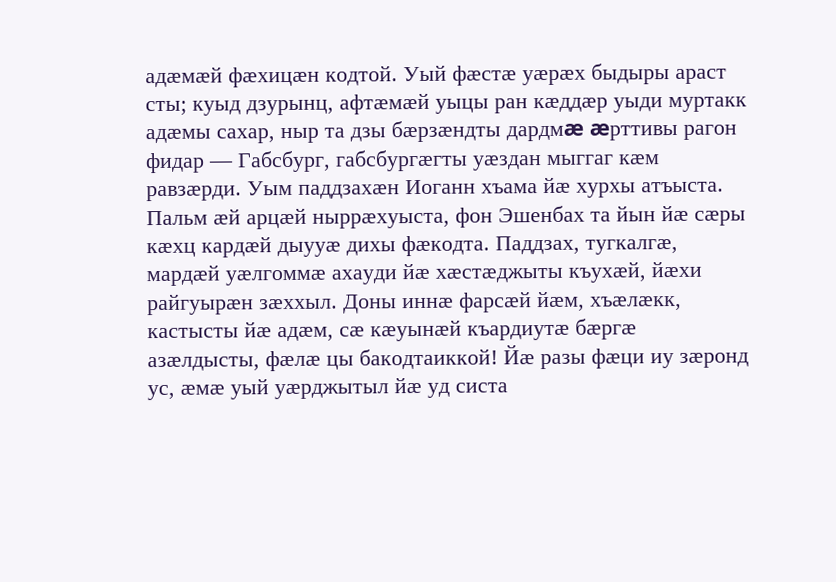адæмæй фæхицæн кодтой. Уый фæстæ уæрæх быдыры араст сты; куыд дзурынц, афтæмæй уыцы ран кæддæр уыди муртакк адæмы сахар, ныр та дзы бæрзæндты дардмæ æрттивы рагон фидар — Габсбург, габсбургæгты уæздан мыггаг кæм равзæрди. Уым паддзахæн Иоганн хъама йæ хурхы атъыста. Пальм æй арцæй ныррæхуыста, фон Эшенбах та йын йæ сæры кæхц кардæй дыууæ дихы фæкодта. Паддзах, тугкалгæ, мардæй уæлгоммæ ахауди йæ хæстæджыты къухæй, йæхи райгуырæн зæххыл. Доны иннæ фарсæй йæм, хъæлæкк, кастысты йæ адæм, сæ кæуынæй къардиутæ бæргæ азæлдысты, фæлæ цы бакодтаиккой! Йæ разы фæци иу зæронд ус, æмæ уый уæрджытыл йæ уд систа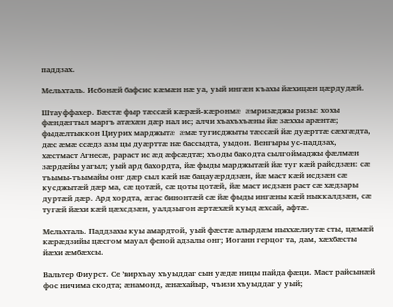паддзах.

Мельхталь. Исбонæй бафсис кæмæн нæ уа, уый ингæн къахы йæхицæн цæрдудæй.

Штауффахер. Бæстæ фыр тæссæй кæрæй-кæронмæ æмризæджы ризы: хохы фæндæгтыл маргъ атæхæн дæр нал ис; алчи хъахъхъæны йæ зæххы арæнтæ; фыдæлтыккон Циурих марджытæ æмæ тугисджыты тæссæй йæ дуæрттæ сæхгæдта, дæс æмæ ссæдз азы цы дуæрттæ нæ бассыдта, уыдон. Венгыры ус-паддзах, хæстмаст Агнесæ, рараст ис æд æфсæдтæ; хъоды бакодта сылгоймаджы фæлмæн зæрдæйы уагыл; уый ард бахордта, йæ фыды марджытæй йæ туг кæй райсдзæн: сæ тъымы-тъымайы онг дæр сыл кæй нæ бацауæрддзæн, йæ маст кæй исдзæн сæ кусджытæй дæр ма, сæ цотæй, сæ цоты цотæй, йæ маст исдзæн раст сæ хæдзары дуртæй дæр. Ард хордта, æгас бинонтæй сæ йæ фыды ингæны кæй ныккалдзæн, сæ тугæй йæхи кæй цæхсдзæн, уалдзыгон æртæхæй куыд æхсай, афтæ.

Мельхталь. Паддзахы куы амардтой, уый фæстæ алырдæм ныххæлиутæ сты, цæмæй кæрæдзийы цæсгом мауал феной адзалы онг; Иоганн герцог та, дам, хæхбæсты йæхи æмбæхсы.

Вальтер Фиурст. Се ’вирхъау хъуыддаг сын уæдæ ницы пайда фæци. Маст райсынæй фос ничима скодта; æнамонд, æнæхайыр, чъизи хъуыддаг у уый;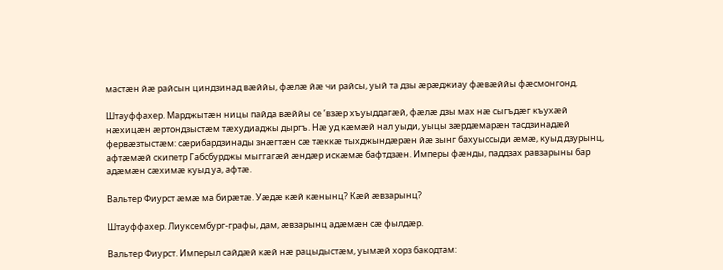мастæн йæ райсын циндзинад вæййы, фæлæ йæ чи райсы, уый та дзы æрæджиау фæвæййы фæсмонгонд.

Штауффахер. Марджытæн ницы пайда вæййы се ’взæр хъуыддагæй, фæлæ дзы мах нæ сыгъдæг къухæй нæхицæн æртондзыстæм тæхудиаджы дыргъ. Нæ уд кæмæй нал уыди, уыцы зæрдæмарæн тасдзинадæй фервæзтыстæм: сæрибардзинады знæгтæн сæ тæккæ тыхджындæрæн йæ зынг бахуыссыди æмæ, куыд дзурынц, афтæмæй скипетр Габсбурджы мыггагæй æндæр искæмæ бафтдзæн. Имперы фæнды, паддзах равзарыны бар адæмæн сæхимæ куыд уа, афтæ.

Вальтер Фиурст æмæ ма бирæтæ. Уæдæ кæй кæнынц? Кæй æвзарынц?

Штауффахер. Лиуксембург-графы, дам, æвзарынц адæмæн сæ фылдæр.

Вальтер Фиурст. Имперыл сайдæй кæй нæ рацыдыстæм, уымæй хорз бакодтам: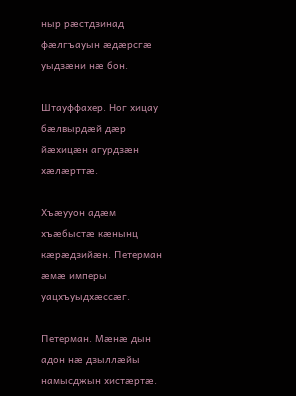ныр рæстдзинад фæлгъауын æдæрсгæ уыдзæни нæ бон.

Штауффахер. Ног хицау бæлвырдæй дæр йæхицæн агурдзæн хæлæрттæ.

Хъæууон адæм хъæбыстæ кæнынц кæрæдзийæн. Петерман æмæ имперы уацхъуыдхæссæг.

Петерман. Мæнæ дын адон нæ дзыллæйы намысджын хистæртæ.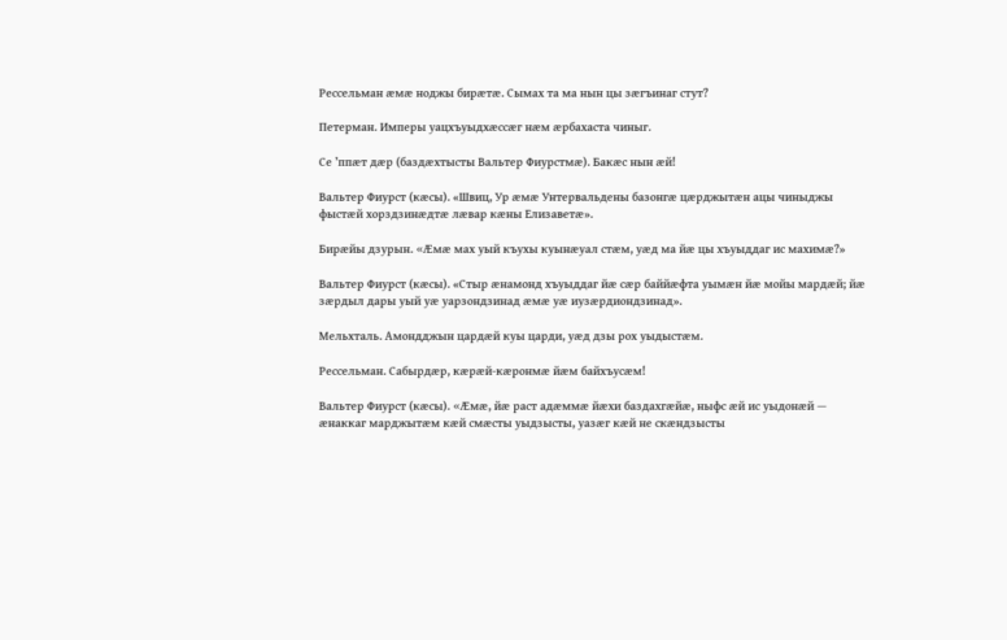Рессельман æмæ ноджы бирæтæ. Сымах та ма нын цы зæгъинаг стут?

Петерман. Имперы уацхъуыдхæссæг нæм æрбахаста чиныг.

Се ’ппæт дæр (баздæхтысты Вальтер Фиурстмæ). Бакæс нын æй!

Вальтер Фиурст (кæсы). «Швиц, Ур æмæ Унтервальдены базонгæ цæрджытæн ацы чиныджы фыстæй хорздзинæдтæ лæвар кæны Елизаветæ».

Бирæйы дзурын. «Æмæ мах уый къухы куынæуал стæм, уæд ма йæ цы хъуыддаг ис махимæ?»

Вальтер Фиурст (кæсы). «Стыр æнамонд хъуыддаг йæ сæр баййæфта уымæн йæ мойы мардæй; йæ зæрдыл дары уый уæ уарзондзинад æмæ уæ иузæрдиондзинад».

Мельхталь. Амондджын цардæй куы царди, уæд дзы рох уыдыстæм.

Рессельман. Сабырдæр, кæрæй-кæронмæ йæм байхъусæм!

Вальтер Фиурст (кæсы). «Æмæ, йæ раст адæммæ йæхи баздахгæйæ, ныфс æй ис уыдонæй — æнаккаг марджытæм кæй смæсты уыдзысты, уазæг кæй не скæндзысты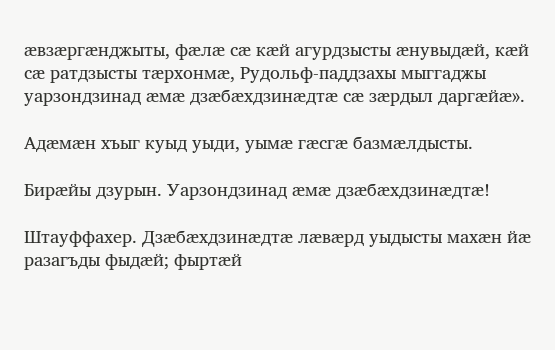æвзæргæнджыты, фæлæ сæ кæй агурдзысты æнувыдæй, кæй сæ ратдзысты тæрхонмæ, Рудольф-паддзахы мыггаджы уарзондзинад æмæ дзæбæхдзинæдтæ сæ зæрдыл даргæйæ».

Адæмæн хъыг куыд уыди, уымæ гæсгæ базмæлдысты.

Бирæйы дзурын. Уарзондзинад æмæ дзæбæхдзинæдтæ!

Штауффахер. Дзæбæхдзинæдтæ лæвæрд уыдысты махæн йæ разагъды фыдæй; фыртæй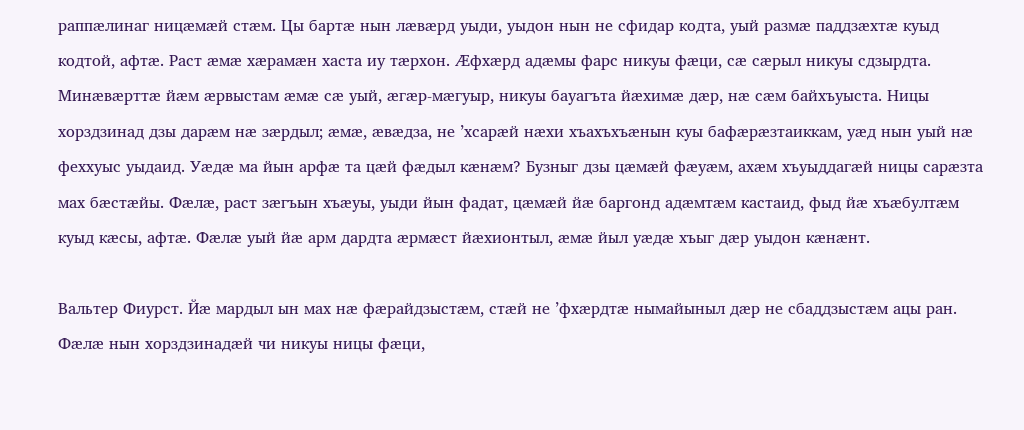раппæлинаг ницæмæй стæм. Цы бартæ нын лæвæрд уыди, уыдон нын не сфидар кодта, уый размæ паддзæхтæ куыд кодтой, афтæ. Раст æмæ хæрамæн хаста иу тæрхон. Æфхæрд адæмы фарс никуы фæци, сæ сæрыл никуы сдзырдта. Минæвæрттæ йæм æрвыстам æмæ сæ уый, æгæр-мæгуыр, никуы бауагъта йæхимæ дæр, нæ сæм байхъуыста. Ницы хорздзинад дзы дарæм нæ зæрдыл; æмæ, æвæдза, не ’хсарæй нæхи хъахъхъæнын куы бафæрæзтаиккам, уæд нын уый нæ феххуыс уыдаид. Уæдæ ма йын арфæ та цæй фæдыл кæнæм? Бузныг дзы цæмæй фæуæм, ахæм хъуыддагæй ницы сарæзта мах бæстæйы. Фæлæ, раст зæгъын хъæуы, уыди йын фадат, цæмæй йæ баргонд адæмтæм кастаид, фыд йæ хъæбултæм куыд кæсы, афтæ. Фæлæ уый йæ арм дардта æрмæст йæхионтыл, æмæ йыл уæдæ хъыг дæр уыдон кæнæнт.

Вальтер Фиурст. Йæ мардыл ын мах нæ фæрайдзыстæм, стæй не ’фхæрдтæ нымайыныл дæр не сбаддзыстæм ацы ран. Фæлæ нын хорздзинадæй чи никуы ницы фæци,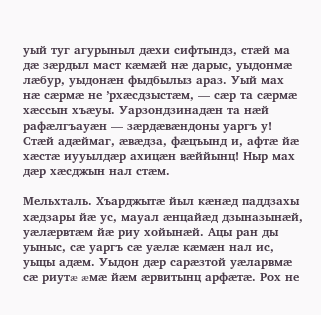уый туг агурыныл дæхи сифтындз, стæй ма дæ зæрдыл маст кæмæй нæ дарыс, уыдонмæ лæбур, уыдонæн фыдбылыз араз. Уый мах нæ сæрмæ не ’рхæсдзыстæм, — сæр та сæрмæ хæссын хъæуы. Уарзондзинадæн та нæй рафæлгъауæн — зæрдæвæндоны уаргъ у! Стæй адæймаг, æвæдза, фæцъынд и, афтæ йæ хæстæ иууылдæр ахицæн вæййынц! Ныр мах дæр хæсджын нал стæм.

Мельхталь. Хъарджытæ йыл кæнæд паддзахы хæдзары йæ ус, мауал æнцайæд дзыназынæй, уæлæрвтæм йæ риу хойынæй. Ацы ран ды уыныс, сæ уаргъ сæ уæлæ кæмæн нал ис, уыцы адæм. Уыдон дæр сарæзтой уæларвмæ сæ риутæ æмæ йæм æрвитынц арфæтæ. Рох не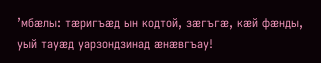’мбæлы: тæригъæд ын кодтой, зæгъгæ, кæй фæнды, уый тауæд уарзондзинад æнæвгъау!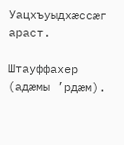Уацхъуыдхæссæг араст.

Штауффахер (адæмы ’рдæм).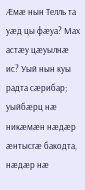Æмæ нын Телль та уæд цы фæуа? Мах астæу цæуылнæ ис? Уый нын куы радта сæрибар; уыйбæрц нæ никæмæн нæдæр æнтысгæ бакодта, нæдæр нæ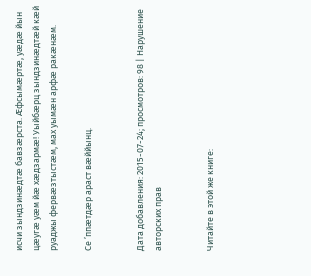исчи зындзинæдтæ бавзæрста. Æфсымæртæ, уæдæ йын цæугæ уæм йæ хæдзармæ! Уыйбæрц зындзинæдтæй кæй руаджы фервæзтыстæм, мах уымæн арфæ ракæнæм.

Се ’ппæтдæр араст вæййынц.


Дата добавления: 2015-07-24; просмотров: 98 | Нарушение авторских прав


Читайте в этой же книге: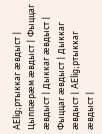AElig;ртыккаг æвдыст | Цыппæрæм æвдыст | Фыццаг æвдыст | Дыккаг æвдыст | Фыццаг æвдыст | Дыккаг æвдыст | AElig;ртыккаг æвдыст |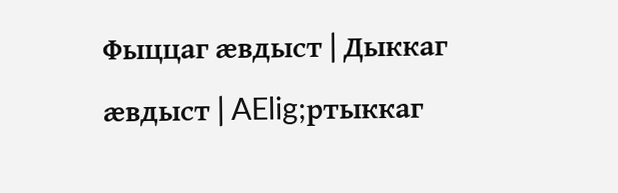Фыццаг æвдыст | Дыккаг æвдыст | AElig;ртыккаг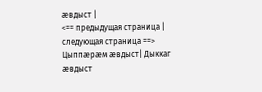æвдыст |
<== предыдущая страница | следующая страница ==>
Цыппæрæм æвдыст| Дыккаг æвдыст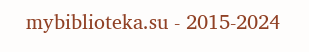mybiblioteka.su - 2015-2024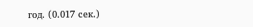год. (0.017 сек.)